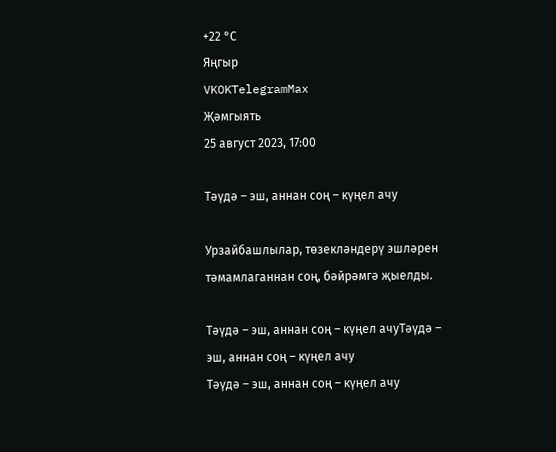+22 °С
Яңгыр
VKOKTelegramMax
Җәмгыять
25 август 2023, 17:00

Тәүдә – эш, аннан соң – күңел ачу

Урзайбашлылар, төзекләндерү эшләрен тәмамлаганнан соң, бәйрәмгә җыелды.

Тәүдә – эш, аннан соң – күңел ачуТәүдә – эш, аннан соң – күңел ачу
Тәүдә – эш, аннан соң – күңел ачу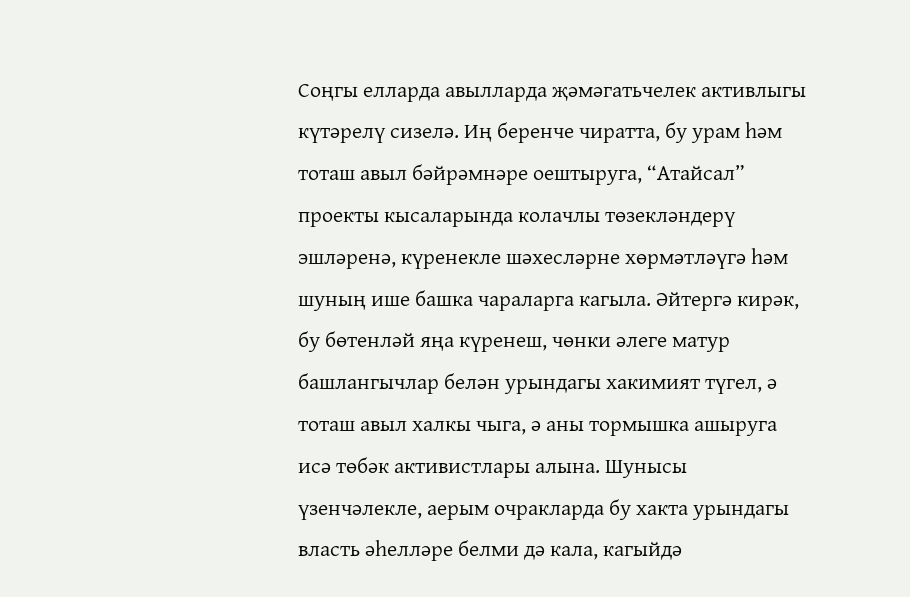Соңгы елларда авылларда җәмәгатьчелек активлыгы күтәрелү сизелә. Иң беренче чиратта, бу урам һәм тоташ авыл бәйрәмнәре оештыруга, “Атайсал” проекты кысаларында колачлы төзекләндерү эшләренә, күренекле шәхесләрне хөрмәтләүгә һәм шуның ише башка чараларга кагыла. Әйтергә кирәк, бу бөтенләй яңа күренеш, чөнки әлеге матур башлангычлар белән урындагы хакимият түгел, ә тоташ авыл халкы чыга, ә аны тормышка ашыруга исә төбәк активистлары алына. Шунысы үзенчәлекле, аерым очракларда бу хакта урындагы власть әһелләре белми дә кала, кагыйдә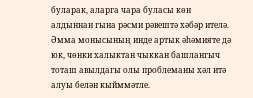буларак, аларга чара буласы көн алдыннан гына рәсми рәвештә хәбәр ителә. Әмма монысының инде артык әһәмияте дә юк, чөнки халыктан чыккан башлангыч тоташ авылдагы олы проблеманы хәл итә алуы белән кыйммәтле.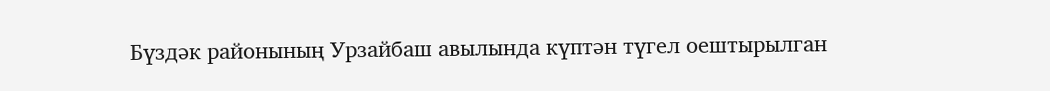Бүздәк районының Урзайбаш авылында күптән түгел оештырылган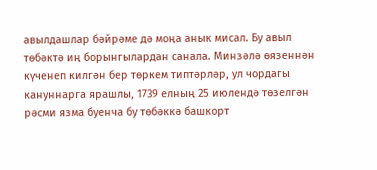авылдашлар бәйрәме дә моңа анык мисал. Бу авыл төбәктә иң борынгылардан санала. Минзәлә өязеннән күченеп килгән бер төркем типтәрләр, ул чордагы кануннарга ярашлы, 1739 елның 25 июлендә төзелгән рәсми язма буенча бу төбәккә башкорт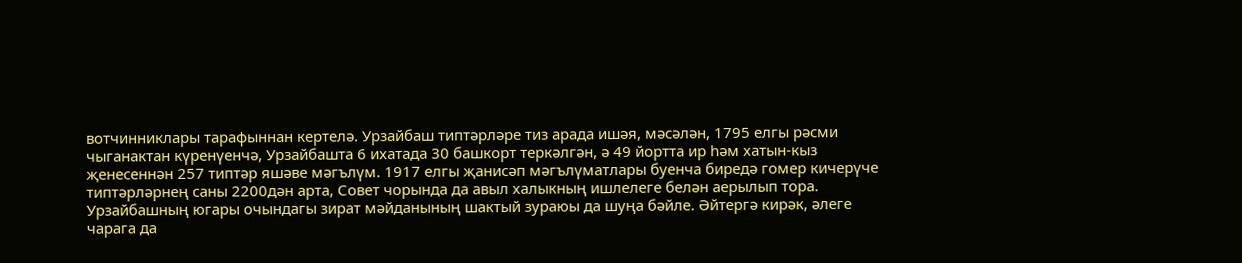вотчинниклары тарафыннан кертелә. Урзайбаш типтәрләре тиз арада ишәя, мәсәлән, 1795 елгы рәсми чыганактан күренүенчә, Урзайбашта 6 ихатада 30 башкорт теркәлгән, ә 49 йортта ир һәм хатын-кыз җенесеннән 257 типтәр яшәве мәгълүм. 1917 елгы җанисәп мәгълүматлары буенча биредә гомер кичерүче типтәрләрнең саны 2200дән арта, Совет чорында да авыл халыкның ишлелеге белән аерылып тора.
Урзайбашның югары очындагы зират мәйданының шактый зураюы да шуңа бәйле. Әйтергә кирәк, әлеге чарага да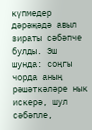күпмедер дәрәҗәдә авыл зираты сәбәпче булды. Эш шунда: соңгы чорда аның рәшәткәләре нык искерә, шул сәбәпле,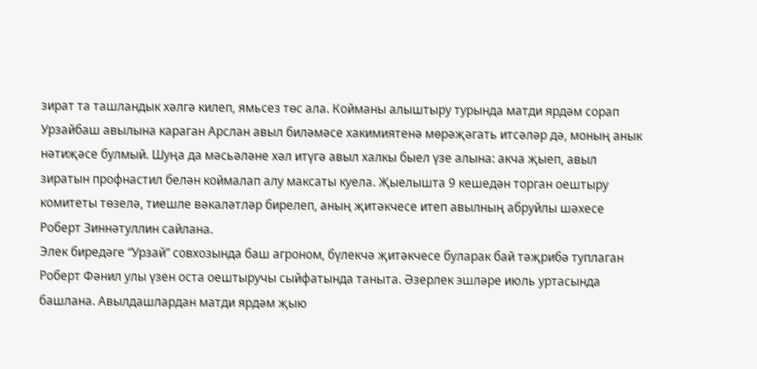зират та ташландык хәлгә килеп, ямьсез төс ала. Койманы алыштыру турында матди ярдәм сорап Урзайбаш авылына караган Арслан авыл биләмәсе хакимиятенә мөрәҗәгать итсәләр дә, моның анык нәтиҗәсе булмый. Шуңа да мәсьәләне хәл итүгә авыл халкы быел үзе алына: акча җыеп, авыл зиратын профнастил белән коймалап алу максаты куела. Җыелышта 9 кешедән торган оештыру комитеты төзелә, тиешле вәкаләтләр бирелеп, аның җитәкчесе итеп авылның абруйлы шәхесе Роберт Зиннәтуллин сайлана.
Элек биредәге “Урзай” совхозында баш агроном, бүлекчә җитәкчесе буларак бай тәҗрибә туплаган Роберт Фәнил улы үзен оста оештыручы сыйфатында таныта. Әзерлек эшләре июль уртасында башлана. Авылдашлардан матди ярдәм җыю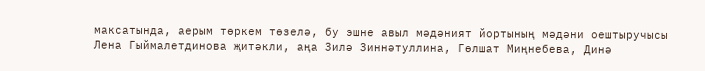максатында, аерым төркем төзелә, бу эшне авыл мәдәният йортының мәдәни оештыручысы Лена Гыймалетдинова җитәкли, аңа Зилә Зиннәтуллина, Гөлшат Миңнебева, Динә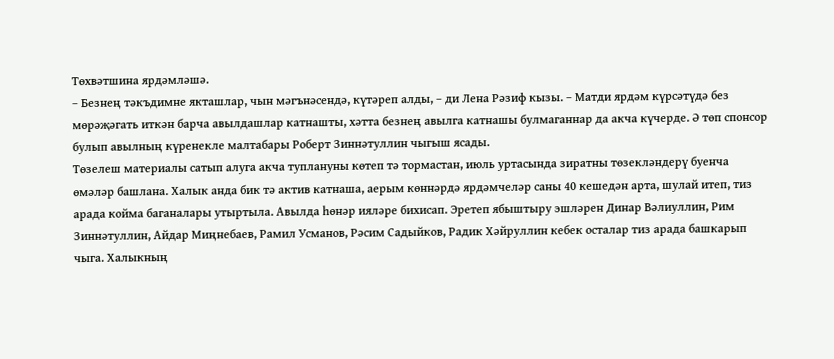Төхвәтшина ярдәмләшә.
– Безнең тәкъдимне якташлар, чын мәгънәсендә, күтәреп алды, – ди Лена Рәзиф кызы. – Матди ярдәм күрсәтүдә без мөрәҗәгать иткән барча авылдашлар катнашты, хәтта безнең авылга катнашы булмаганнар да акча күчерде. Ә төп спонсор булып авылның күренекле малтабары Роберт Зиннәтуллин чыгыш ясады.
Төзелеш материалы сатып алуга акча туплануны көтеп тә тормастан, июль уртасында зиратны төзекләндерү буенча өмәләр башлана. Халык анда бик тә актив катнаша, аерым көннәрдә ярдәмчеләр саны 40 кешедән арта, шулай итеп, тиз арада койма баганалары утыртыла. Авылда һөнәр ияләре бихисап. Эретеп ябыштыру эшләрен Динар Вәлиуллин, Рим Зиннәтуллин, Айдар Миңнебаев, Рамил Усманов, Рәсим Садыйков, Радик Хәйруллин кебек осталар тиз арада башкарып чыга. Халыкның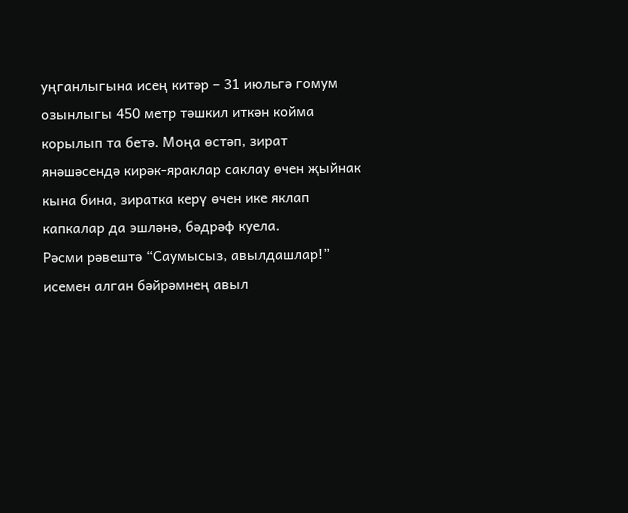уңганлыгына исең китәр – 31 июльгә гомум озынлыгы 450 метр тәшкил иткән койма корылып та бетә. Моңа өстәп, зират янәшәсендә кирәк-яраклар саклау өчен җыйнак кына бина, зиратка керү өчен ике яклап капкалар да эшләнә, бәдрәф куела.
Рәсми рәвештә “Саумысыз, авылдашлар!” исемен алган бәйрәмнең авыл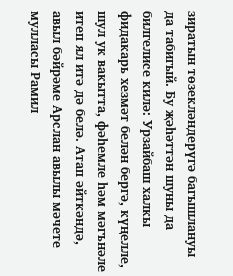зиратын төзекләндерүгә багышлануы да табигый. Бу җәһәттән шуны да билгелисе килә: Урзайбаш халкы фидакарь хезмәт белән бергә, күңелле, шул ук вакытта, фәһемле һәм мәгънәле итеп ял итә дә белә. Атап әйткәндә, авыл бәйрәме Арслан авылы мәчете мулласы Рамил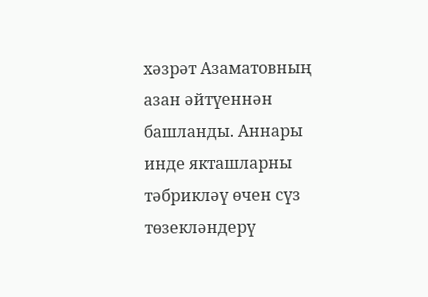хәзрәт Азаматовның азан әйтүеннән башланды. Аннары инде якташларны тәбрикләү өчен сүз төзекләндерү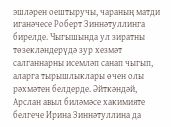эшләрен оештыручы, чараның матди иганәчесе Роберт Зиннәтуллинга бирелде. Чыгышында ул зиратны төзекләндерүдә зур хезмәт салганнарны исемләп санап чыгып, аларга тырышлыклары өчен олы рәхмәтен белдерде. Әйткәндәй, Арслан авыл биләмәсе хакимияте белгече Ирина Зиннәтуллина да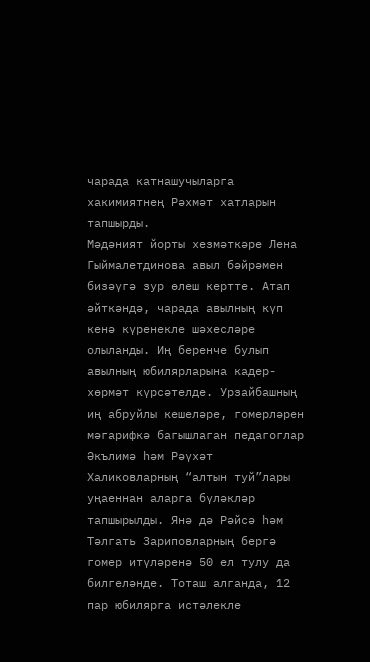чарада катнашучыларга хакимиятнең Рәхмәт хатларын тапшырды.
Мәдәният йорты хезмәткәре Лена Гыймалетдинова авыл бәйрәмен бизәүгә зур өлеш кертте. Атап әйткәндә, чарада авылның күп кенә күренекле шәхесләре олыланды. Иң беренче булып авылның юбилярларына кадер-хөрмәт күрсәтелде. Урзайбашның иң абруйлы кешеләре, гомерләрен мәгарифкә багышлаган педагоглар Әкълимә һәм Рәүхәт Халиковларның “алтын туй”лары уңаеннан аларга бүләкләр тапшырылды. Янә дә Рәйсә һәм Тәлгать Зариповларның бергә гомер итүләренә 50 ел тулу да билгеләнде. Тоташ алганда, 12 пар юбилярга истәлекле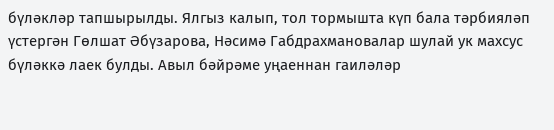бүләкләр тапшырылды. Ялгыз калып, тол тормышта күп бала тәрбияләп үстергән Гөлшат Әбүзарова, Нәсимә Габдрахмановалар шулай ук махсус бүләккә лаек булды. Авыл бәйрәме уңаеннан гаиләләр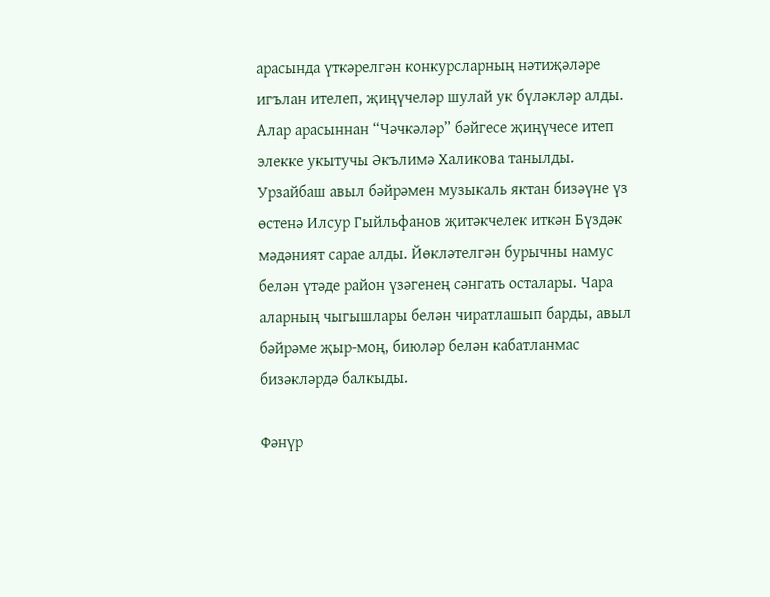арасында үткәрелгән конкурсларның нәтиҗәләре игълан ителеп, җиңүчеләр шулай ук бүләкләр алды. Алар арасыннан “Чәчкәләр” бәйгесе җиңүчесе итеп элекке укытучы Әкълимә Халикова танылды.
Урзайбаш авыл бәйрәмен музыкаль яктан бизәүне үз өстенә Илсур Гыйльфанов җитәкчелек иткән Бүздәк мәдәният сарае алды. Йөкләтелгән бурычны намус белән үтәде район үзәгенең сәнгать осталары. Чара аларның чыгышлары белән чиратлашып барды, авыл бәйрәме җыр-моң, биюләр белән кабатланмас бизәкләрдә балкыды.

Фәнүр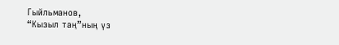Гыйльманов,
“Кызыл таң”ның үз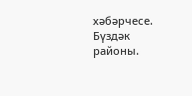хәбәрчесе.
Бүздәк районы.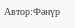Автор:Фәнүр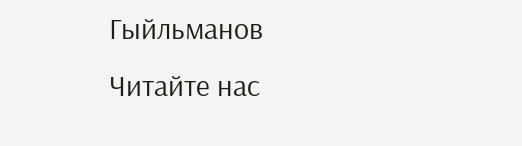Гыйльманов
Читайте нас